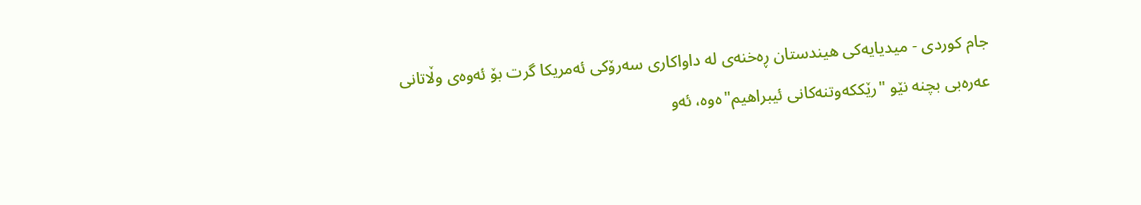جام کوردی - میدیایەکی هیندستان ڕەخنەی لە داواکاری سەرۆکی ئەمریکا گرت بۆ ئەوەی وڵاتانی عەرەبی بچنە نێو "رێککەوتنەکانی ئیبراهیم"ەوە، ئەو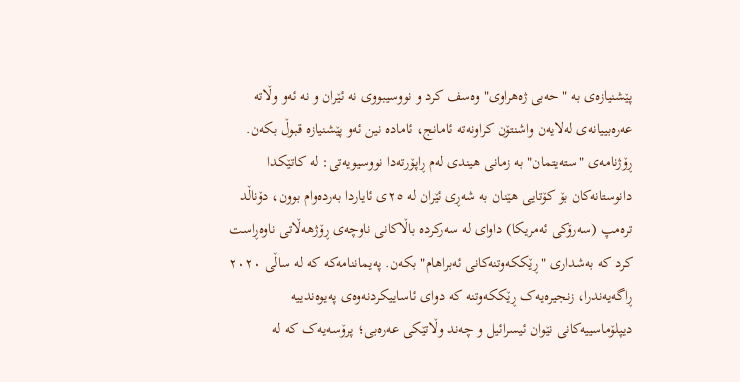پێشنیازەی بە "حەبی ژەهراوی" وەسف کرد و نووسیبووی نە ئێران و نە ئەو وڵاتە عەرەبییانەی لەلایەن واشنتۆن کراونەتە ئامانج، ئامادە نین ئەو پێشنیازە قبوڵ بکەن.
ڕۆژنامەی "ستەیتمان" بە زمانی هیندی لەم ڕاپۆرتەدا نووسیویەتی: لە کاتێکدا دانوستانەکان بۆ کۆتایی هێنان بە شەڕی ئێران لە ٢٥ی ئایاردا بەردەوام بوون، دۆناڵد ترەمپ (سەرۆکی ئەمریکا) داوای لە سەرکردە باڵاکانی ناوچەی ڕۆژهەڵاتی ناوەڕاست کرد کە بەشداری "ڕێککەوتنەکانی ئەبراهام" بکەن. پەیماننامەکە کە لە ساڵی ٢٠٢٠ ڕاگەیەندرا، زنجیرەیەک ڕێککەوتنە کە دوای ئاساییکردنەوەی پەیوەندییە دیپلۆماسییەکانی نێوان ئیسرائیل و چەند وڵاتێکی عەرەبی؛ پرۆسەیەک کە لە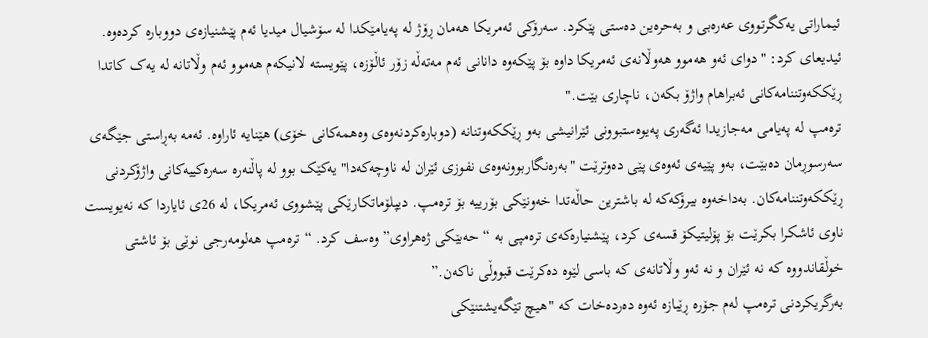ئیماراتی یەکگرتووی عەرەبی و بەحرەین دەستی پێکرد. سەرۆکی ئەمریکا هەمان ڕۆژ لە پەیامێکدا لە سۆشیال میدیا ئەم پێشنیازەی دووبارە کردەوە. ئیدیعای کرد: "دوای ئەو هەموو هەوڵانەی ئەمریکا داوە بۆ پێکەوە دانانی ئەم مەتەڵە زۆر ئاڵۆزە، پێویستە لانیکەم هەموو ئەم وڵاتانە لە یەک کاتدا ڕێککەوتننامەکانی ئەبراهام واژۆ بکەن، ناچاری بێت."
ترەمپ لە پەیامی مەجازیدا ئەگەری پەیوەستبوونی ئێرانیشی بەو ڕێککەوتنانە (دوبارەکردنەوەی وەهمەکانی خۆی) هێنایە ئاراوە. ئەمە بەڕاستی جێگەی سەرسوڕمان دەبێت، بەو پێیەی ئەوەی پێی دەوترێت "بەرەنگاربوونەوەی نفوزی ئێران لە ناوچەکەدا" یەکێک بوو لە پاڵنەرە سەرەکییەکانی واژۆکردنی ڕێککەوتننامەکان. بەداخەوە بیرۆکەکە لە باشترین حاڵەتدا خەونێکی بۆرییە بۆ ترەمپ. دیپلۆماتکارێکی پێشووی ئەمریکا، لە 26ی ئایاردا کە نەیویست ناوی ئاشکرا بکرێت بۆ پۆلیتیکۆ قسەی کرد، پێشنیارەکەی ترەمپی بە “حەبێکی ژەهراوی” وەسف کرد. “ترەمپ هەلومەرجی نوێی بۆ ئاشتی خوڵقاندووە کە نە ئێران و نە ئەو وڵاتانەی کە باسی لێوە دەکرێت قبووڵی ناکەن.”
بەرگریکردنی ترەمپ لەم جۆرە ڕێبازە ئەوە دەردەخات کە "هیچ تێگەیشتنێکی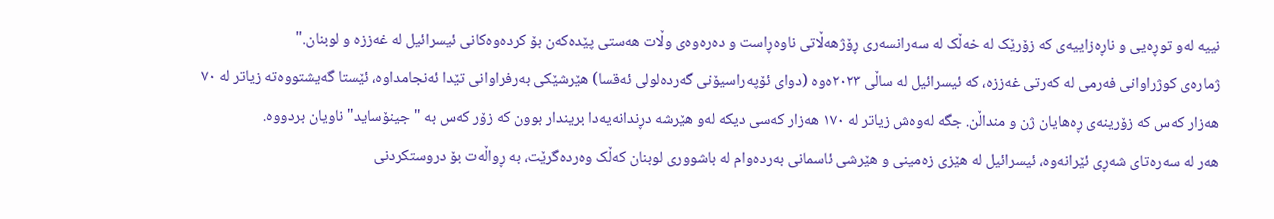نییە لەو توڕەیی و ناڕەزاییەی کە زۆرێک لە خەڵک لە سەرانسەری ڕۆژهەڵاتی ناوەڕاست و دەرەوەی وڵات هەستی پێدەکەن بۆ کردەوەکانی ئیسرائیل لە غەززە و لوبنان."
ژمارەی کوژراوانی فەرمی لە کەرتی غەززە، کە ئیسرائیل لە ساڵی ٢٠٢٣ەوە (دوای ئۆپەراسیۆنی گەردەلولی ئەقسا) هێرشێکی بەرفراوانی تێدا ئەنجامداوە، ئێستا گەیشتووەتە زیاتر لە ٧٠ هەزار کەس کە زۆرینەی ڕەهایان ژن و منداڵن. جگە لەوەش زیاتر لە ١٧٠ هەزار کەسی دیکە لەو هێرشە دڕندانەیەدا بریندار بوون کە زۆر کەس بە "جینۆساید" ناویان بردووە.
هەر لە سەرەتای شەڕی ئێرانەوە، ئیسرائیل لە هێزی زەمینی و هێرشی ئاسمانی بەردەوام لە باشووری لوبنان کەڵک وەردەگرێت، بە ڕواڵەت بۆ دروستکردنی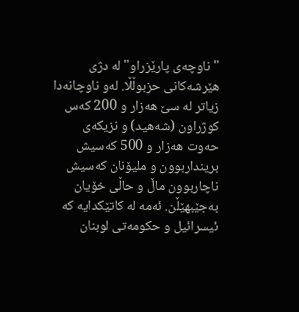"ناوچەی پارێزراو" لە دژی هێرشەکانی حزبوڵڵا. لەو ناوچانەدا زیاتر لە سێ هەزار و 200 کەس کوژراون (شەهید) و نزیکەی حەوت هەزار و 500 کەسیش برینداربوون و ملیۆنان کەسیش ناچاربوون ماڵ و حاڵی خۆیان بەجێبهێڵن. ئەمە لە کاتێکدایە کە ئیسرائیل و حکومەتی لوبنان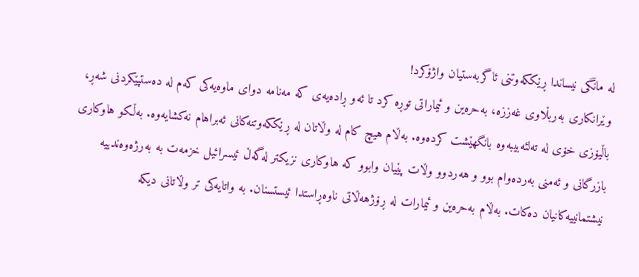لە مانگی نیساندا ڕێککەوتنی ئاگربەستیان واژۆکرد!
وێرانکاری بەربڵاوی غەززە، بەحرەین و ئیماراتی توڕە کرد تا ئەو ڕادەیەی کە مەنامە دوای ماوەیەکی کەم لە دەستپێکردنی شەڕ، باڵیۆزی خۆی لە تەلئەبیبەوە بانگهێشت کردەوە. بەڵام هیچ کام لە وڵاتان لە ڕێککەوتنەکانی ئەبراهام نەکشایەوە. بەڵکو هاوکاری بازرگانی و ئەمنی بەردەوام بوو و هەردوو وڵات پێیان وابوو کە هاوکاری نزیکتر لەگەڵ ئیسرائیل خزمەت بە بەرژەوەندییە نیشتمانییەکانیان دەکات. بەڵام بەحرەین و ئیمارات لە ڕۆژهەڵاتی ناوەڕاستدا ئیستسنان. بە واتایەکی تر وڵاتانی دیکە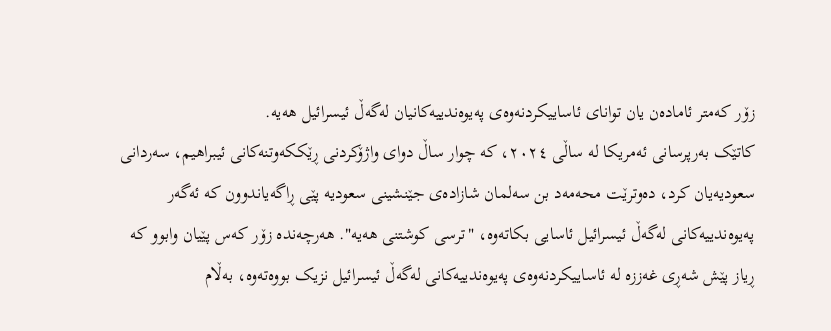زۆر کەمتر ئامادەن یان توانای ئاساییکردنەوەی پەیوەندییەکانیان لەگەڵ ئیسرائیل هەیە.
کاتێک بەرپرسانی ئەمریکا لە ساڵی ٢٠٢٤، کە چوار ساڵ دوای واژۆکردنی ڕێککەوتنەکانی ئیبراهیم، سەردانی سعودیەیان کرد، دەوترێت محەمەد بن سەلمان شازادەی جێنشینی سعودیە پێی ڕاگەیاندوون کە ئەگەر پەیوەندییەکانی لەگەڵ ئیسرائیل ئاسایی بکاتەوە، "ترسی کوشتنی هەیە". هەرچەندە زۆر کەس پێیان وابوو کە ڕیاز پێش شەڕی غەززە لە ئاساییکردنەوەی پەیوەندییەکانی لەگەڵ ئیسرائیل نزیک بووەتەوە، بەڵام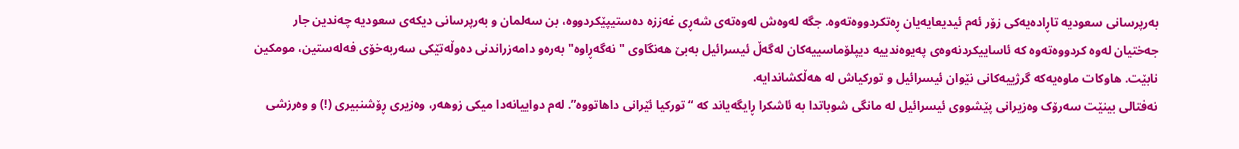بەرپرسانی سعودیە تاڕادەیەکی زۆر ئەم ئیدیعایەیان ڕەتکردووەتەوە. جگە لەوەش لەوەتەی شەڕی غەززە دەستیپێکردووە، بن سەلمان و بەرپرسانی دیکەی سعودیە چەندین جار جەختیان لەوە کردووەتەوە کە ئاساییکردنەوەی پەیوەندییە دیپلۆماسییەکان لەگەڵ ئیسرائیل بەبێ هەنگاوی "نەگەڕاوە" بەرەو دامەزراندنی دەوڵەتێکی سەربەخۆی فەلەستین، مومکین نابێت. هاوکات ماوەیەکە گرژییەکانی نێوان ئیسرائیل و تورکیاش لە هەڵکشاندایە.
نەفتالی بینێت سەرۆک وەزیرانی پێشووی ئیسرائیل لە مانگی شوباتدا بە ئاشکرا ڕایگەیاند کە “تورکیا ئێرانی داهاتووە”. لەم دواییانەدا میکی زوهەر، وەزیری ڕۆشنبیری (!) و وەرزشی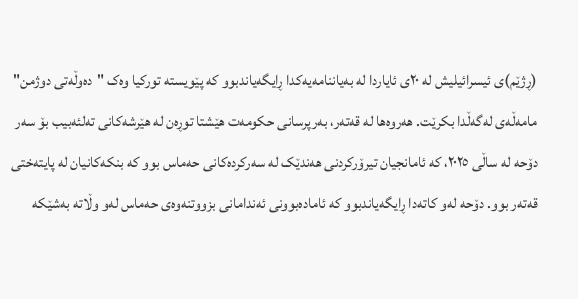(ڕژێم)ی ئیسرائیلیش لە ٢٠ی ئایاردا لە بەیاننامەیەکدا ڕایگەیاندبوو کە پێویستە تورکیا وەک "دەوڵەتی دوژمن" مامەڵەی لەگەڵدا بکرێت. هەروەها لە قەتەر، بەرپرسانی حکومەت هێشتا توڕەن لە هێرشەکانی تەلئەبیب بۆ سەر دۆحە لە ساڵی ٢٠٢٥، کە ئامانجیان تیرۆرکردنی هەندێک لە سەرکردەکانی حەماس بوو کە بنکەکانیان لە پایتەختی قەتەر بوو. دۆحە لەو کاتەدا ڕایگەیاندبوو کە ئامادەبوونی ئەندامانی بزووتنەوەی حەماس لەو وڵاتە بەشێکە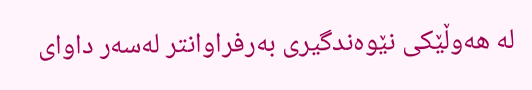لە هەوڵێکی نێوەندگیری بەرفراوانتر لەسەر داوای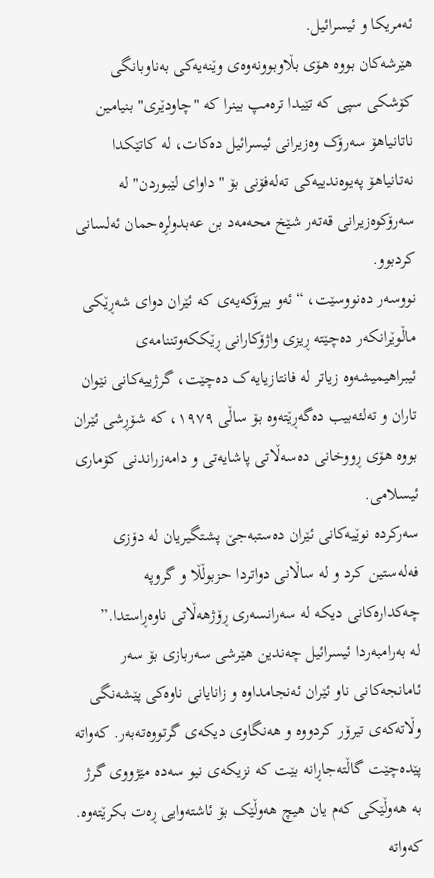ئەمریکا و ئیسرائیل.
هێرشەکان بووە هۆی بڵاوبوونەوەی وێنەیەکی بەناوبانگی کۆشکی سپی کە تێیدا ترەمپ بینرا کە "چاودێری" بنیامین ناتانیاهۆ سەرۆک وەزیرانی ئیسرائیل دەکات، لە کاتێکدا نەتانیاهۆ پەیوەندییەکی تەلەفۆنی بۆ "داوای لێبوردن" لە سەرۆکوەزیرانی قەتەر شێخ محەمەد بن عەبدولڕەحمان ئەلسانی کردبوو.
نووسەر دەنووسێت، “ئەو بیرۆکەیەی کە ئێران دوای شەڕێکی ماڵوێرانکەر دەچێتە ڕیزی واژۆکارانی ڕێککەوتننامەی ئیبراهیمیشەوە زیاتر لە فانتازیایەک دەچێت، گرژییەکانی نێوان تاران و تەلئەبیب دەگەڕێتەوە بۆ ساڵی ١٩٧٩، کە شۆڕشی ئێران بووە هۆی ڕووخانی دەسەڵاتی پاشایەتی و دامەزراندنی کۆماری ئیسلامی.
سەرکردە نوێیەکانی ئێران دەستبەجێ پشتگیریان لە دۆزی فەلەستین کرد و لە ساڵانی دواتردا حزبوڵڵا و گروپە چەکدارەکانی دیکە لە سەرانسەری ڕۆژهەڵاتی ناوەڕاستدا.”
لە بەرامبەردا ئیسرائیل چەندین هێرشی سەربازی بۆ سەر ئامانجەکانی ناو ئێران ئەنجامداوە و زانایانی ناوەکی پێشەنگی وڵاتەکەی تیرۆر کردووە و هەنگاوی دیکەی گرتووەتەبەر. کەواتە پێدەچێت گاڵتەجاڕانە بێت کە نزیکەی نیو سەدە مێژووی گرژ بە هەوڵێکی کەم یان هیچ هەوڵێک بۆ ئاشتەوایی ڕەت بکرێتەوە. کەواتە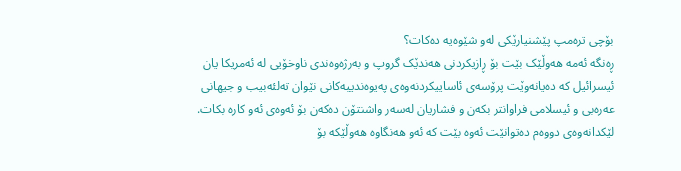بۆچی ترەمپ پێشنیارێکی لەو شێوەیە دەکات؟
ڕەنگە ئەمە هەوڵێک بێت بۆ ڕازیکردنی هەندێک گروپ و بەرژەوەندی ناوخۆیی لە ئەمریکا یان ئیسرائیل کە دەیانەوێت پرۆسەی ئاساییکردنەوەی پەیوەندییەکانی نێوان تەلئەبیب و جیهانی عەرەبی و ئیسلامی فراوانتر بکەن و فشاریان لەسەر واشنتۆن دەکەن بۆ ئەوەی ئەو کارە بکات.
لێکدانەوەی دووەم دەتوانێت ئەوە بێت کە ئەو هەنگاوە هەوڵێکە بۆ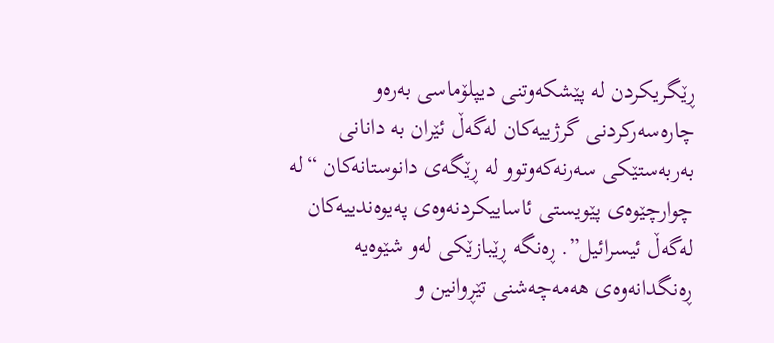ڕێگریکردن لە پێشکەوتنی دیپلۆماسی بەرەو چارەسەرکردنی گرژییەکان لەگەڵ ئێران بە دانانی بەربەستێکی سەرنەکەوتوو لە ڕێگەی دانوستانەکان “لە چوارچێوەی پێویستی ئاساییکردنەوەی پەیوەندییەکان لەگەڵ ئیسرائیل”. ڕەنگە ڕێبازێکی لەو شێوەیە ڕەنگدانەوەی هەمەچەشنی تێڕوانین و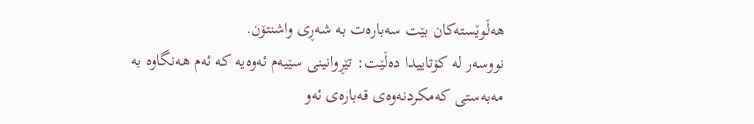هەڵوێستەکان بێت سەبارەت بە شەڕی واشنتۆن.
نووسەر لە کۆتاییدا دەڵێت: تێڕوانینی سێیەم ئەوەیە کە ئەم هەنگاوە بە مەبەستی کەمکردنەوەی قەبارەی ئەو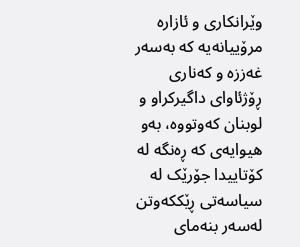وێرانکاری و ئازارە مرۆییانەیە کە بەسەر غەززە و کەناری ڕۆژئاوای داگیرکراو و لوبنان کەوتووە، بەو هیوایەی کە ڕەنگە لە کۆتاییدا جۆرێک لە سیاسەتی ڕێککەوتن لەسەر بنەمای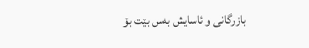بازرگانی و ئاسایش بەس بێت بۆ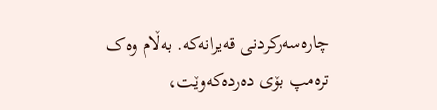چارەسەرکردنی قەیرانەکە. بەڵام وەک ترەمپ بۆی دەردەکەوێت،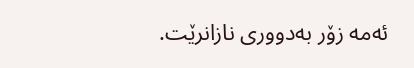ئەمە زۆر بەدووری نازانرێت.